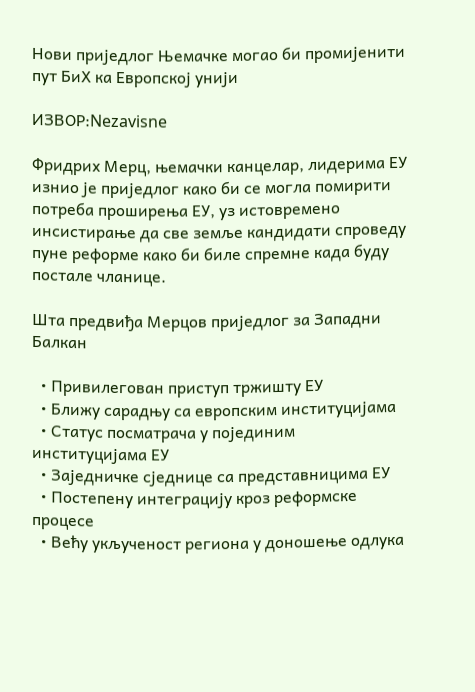Нови приједлог Њемачке могао би промијенити пут БиХ ка Европској унији

ИЗВОР:Nezavisne

Фридрих Мерц, њемачки канцелар, лидерима ЕУ изнио је приједлог како би се могла помирити потреба проширења ЕУ, уз истовремено инсистирање да све земље кандидати спроведу пуне реформе како би биле спремне када буду постале чланице.

Шта предвиђа Мерцов приједлог за Западни Балкан

  • Привилегован приступ тржишту ЕУ
  • Ближу сарадњу са европским институцијама
  • Статус посматрача у појединим институцијама ЕУ
  • Заједничке сједнице са представницима ЕУ
  • Постепену интеграцију кроз реформске процесе
  • Већу укљученост региона у доношење одлука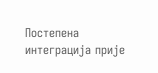Постепена интеграција прије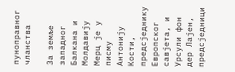пуноправног чланства

За земље западног Балкана и Молдавију Мерц је у писму Антонију Кости, предсједнику Европског савјета, и Урсули фон дер Лајен, предсједници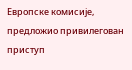Европске комисије, предложио привилегован приступ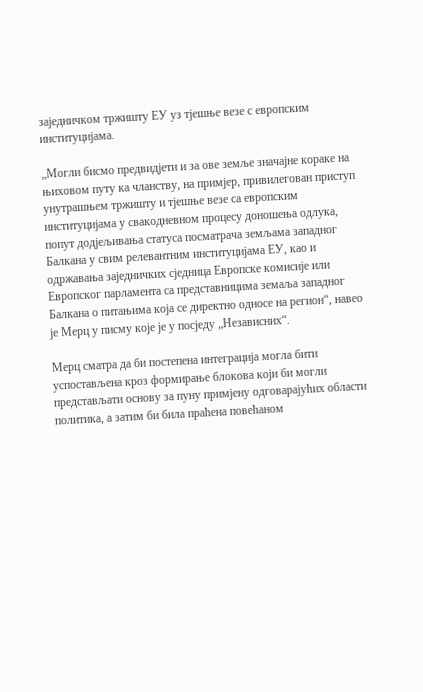заједничком тржишту ЕУ уз тјешње везе с европским институцијама.

„Могли бисмо предвидјети и за ове земље значајне кораке на њиховом путу ка чланству, на примјер, привилегован приступ унутрашњем тржишту и тјешње везе са европским институцијама у свакодневном процесу доношења одлука, попут додјељивања статуса посматрача земљама западног Балкана у свим релевантним институцијама ЕУ, као и одржавања заједничких сједница Европске комисије или Европског парламента са представницима земаља западног Балкана о питањима која се директно односе на регион“, навео је Мерц у писму које је у посједу „Независних“.

Мерц сматра да би постепена интеграција могла бити успостављена кроз формирање блокова који би могли представљати основу за пуну примјену одговарајућих области политика, а затим би била праћена повећаном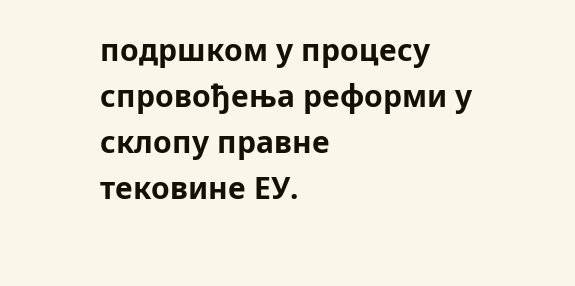подршком у процесу спровођења реформи у склопу правне тековине ЕУ.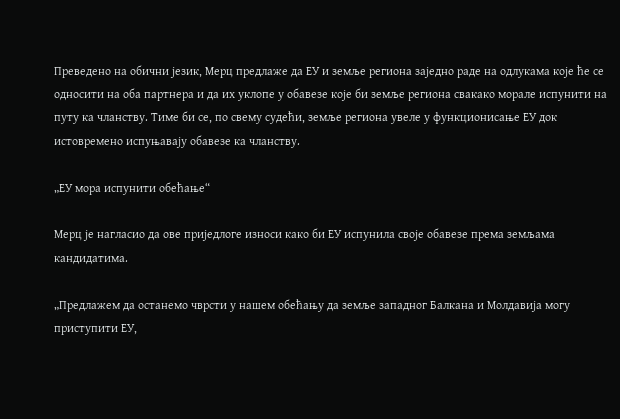Преведено на обични језик, Мерц предлаже да ЕУ и земље региона заједно раде на одлукама које ће се односити на оба партнера и да их уклопе у обавезе које би земље региона свакако морале испунити на путу ка чланству. Тиме би се, по свему судећи, земље региона увеле у функционисање ЕУ док истовремено испуњавају обавезе ка чланству.

„ЕУ мора испунити обећање“

Мерц је нагласио да ове приједлоге износи како би ЕУ испунила своје обавезе према земљама кандидатима.

„Предлажем да останемо чврсти у нашем обећању да земље западног Балкана и Молдавија могу приступити ЕУ,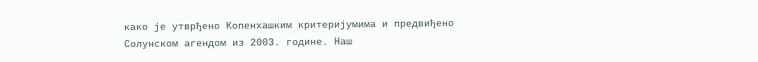како је утврђено Копенхашким критеријумима и предвиђено Солунском агендом из 2003. године. Наш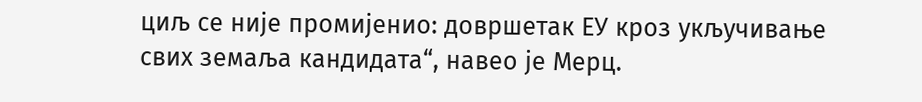циљ се није промијенио: довршетак ЕУ кроз укључивање свих земаља кандидата“, навео је Мерц.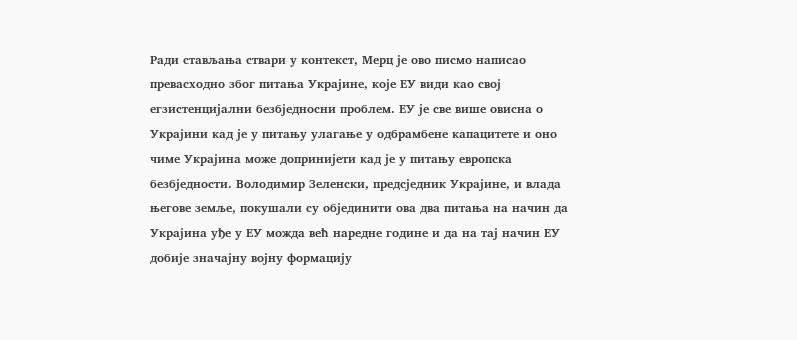Ради стављања ствари у контекст, Мерц је ово писмо написао превасходно због питања Украјине, које ЕУ види као свој егзистенцијални безбједносни проблем. ЕУ је све више овисна о Украјини кад је у питању улагање у одбрамбене капацитете и оно чиме Украјина може допринијети кад је у питању европска безбједности. Володимир Зеленски, предсједник Украјине, и влада његове земље, покушали су објединити ова два питања на начин да Украјина уђе у ЕУ можда већ наредне године и да на тај начин ЕУ добије значајну војну формацију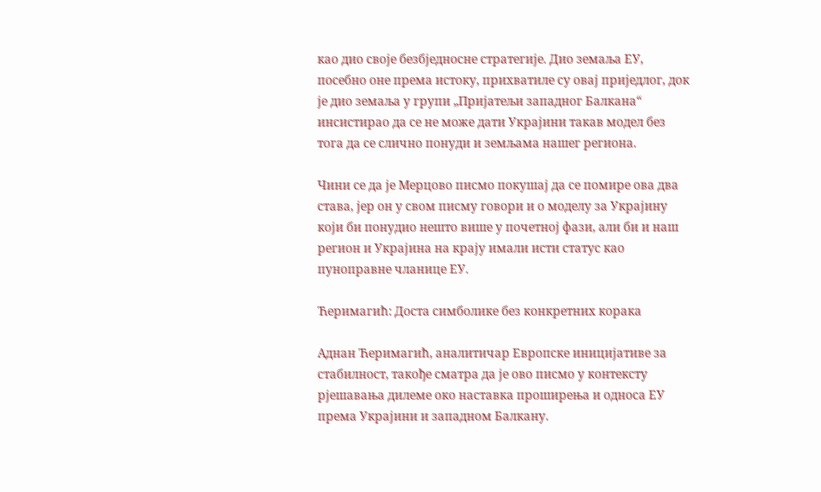као дио своје безбједносне стратегије. Дио земаља ЕУ, посебно оне према истоку, прихватиле су овај приједлог, док је дио земаља у групи „Пријатељи западног Балкана“ инсистирао да се не може дати Украјини такав модел без тога да се слично понуди и земљама нашег региона.

Чини се да је Мерцово писмо покушај да се помире ова два става, јер он у свом писму говори и о моделу за Украјину који би понудио нешто више у почетној фази, али би и наш регион и Украјина на крају имали исти статус као пуноправне чланице ЕУ.

Ћеримагић: Доста симболике без конкретних корака

Аднан Ћеримагић, аналитичар Европске иницијативе за стабилност, такође сматра да је ово писмо у контексту рјешавања дилеме око наставка проширења и односа ЕУ према Украјини и западном Балкану.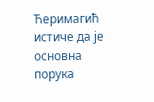Ћеримагић истиче да је основна порука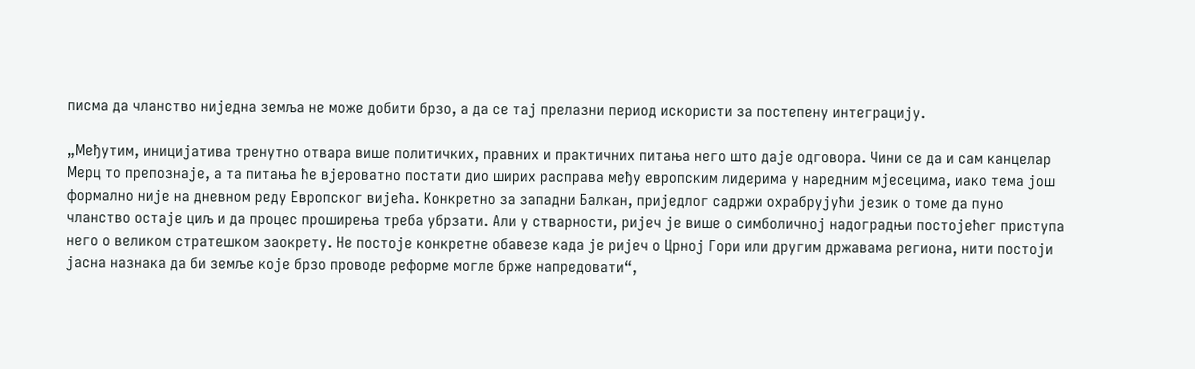писма да чланство ниједна земља не може добити брзо, а да се тај прелазни период искористи за постепену интеграцију.

„Међутим, иницијатива тренутно отвара више политичких, правних и практичних питања него што даје одговора. Чини се да и сам канцелар Мерц то препознаје, а та питања ће вјероватно постати дио ширих расправа међу европским лидерима у наредним мјесецима, иако тема још формално није на дневном реду Европског вијећа. Конкретно за западни Балкан, приједлог садржи охрабрујући језик о томе да пуно чланство остаје циљ и да процес проширења треба убрзати. Али у стварности, ријеч је више о симболичној надоградњи постојећег приступа него о великом стратешком заокрету. Не постоје конкретне обавезе када је ријеч о Црној Гори или другим државама региона, нити постоји јасна назнака да би земље које брзо проводе реформе могле брже напредовати“,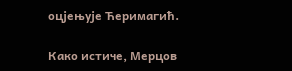оцјењује Ћеримагић.

Како истиче, Мерцов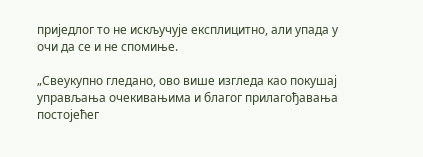приједлог то не искључује експлицитно, али упада у очи да се и не спомиње.

„Свеукупно гледано, ово више изгледа као покушај управљања очекивањима и благог прилагођавања постојећег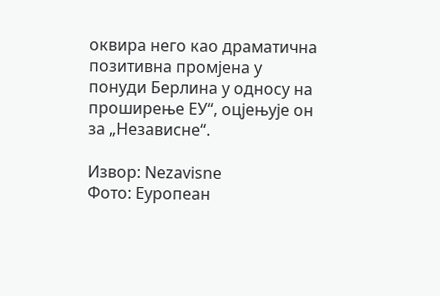оквира него као драматична позитивна промјена у понуди Берлина у односу на проширење ЕУ“, оцјењује он за „Независне“.

Извор: Nezavisne
Фото: Еуропеан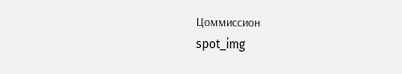Цоммиссион
spot_img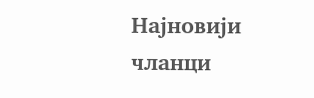Најновији чланци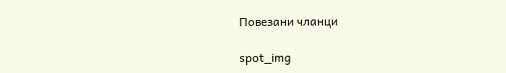Повезани чланци

spot_img